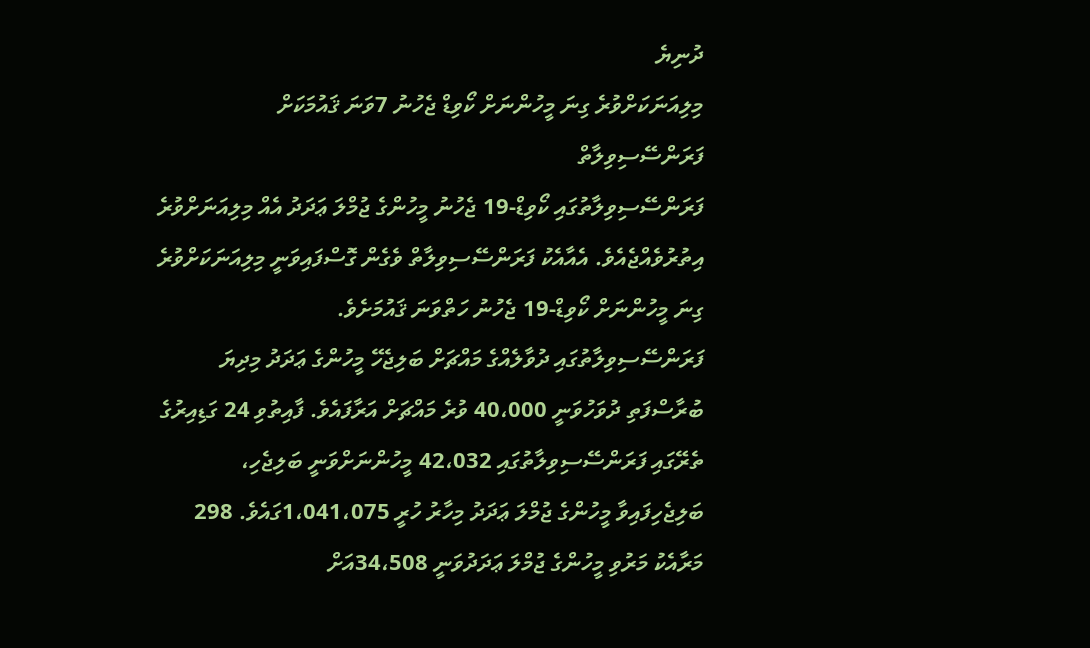ދުނިޔެ
މިލިއަނަކަށްވުރެ ގިނަ މީހުންނަށް ކޯވިޑް ޖެހުނު 7ވަނަ ޤައުމަކަށް ފަރަންސޭސިވިލާތް
ފަރަންސޭސިވިލާތުގައި ކޯވިޑް-19 ޖެހުނު މީހުންގެ ޖުމްލަ ޢަދަދު އެއް މިލިއަނަށްވުރެ އިތުރުވެއްޖެއެވެ. އެއާއެކު ފަރަންސޭސިވިލާތް ވެގެން ގޮސްފައިވަނީ މިލިއަނަކަށްވުރެ ގިނަ މީހުންނަށް ކޯވިޑް-19 ޖެހުނު ހަތްވަނަ ޤައުމަށެވެ.
ފަރަންސޭސިވިލާތުގައި ދުވާލެއްގެ މައްޗަށް ބަލިޖެހޭ މީހުންގެ ޢަދަދު މިދިޔަ ބުރާސްފަތި ދުވަހުވަނީ 40،000 ވުރެ މައްޗަށް އަރާފައެވެ. ފާއިތުވި 24 ގަޑިއިރުގެ ތެރޭގައި ފަރަންސޭސިވިލާތުގައި 42،032 މީހުންނަށްވަނީ ބަލިޖެހި، ބަލިޖެހިފައިވާ މީހުންގެ ޖުމްލަ ޢަދަދު މިހާރު ހުރީ 1،041،075ގައެވެ. 298 މަރާއެކު މަރުވި މީހުންގެ ޖުމްލަ ޢަދަދުވަނީ 34،508އަށް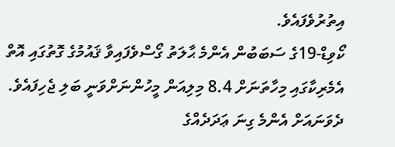އިތުރުވެފައެވެ.
ކޯވިޑް-19ގެ ސަބަބުން އެންމެ ޙާލަތު ގޯސްވެފައިވާ ޤައުމުގެ ގޮތުގައި އޮތް އެމެރިކާގައި މިހާތަނަށް 8.4 މިލިއަން މީހުންނަށްވަނީ ބަލި ޖެހިފައެވެ. ދެވަނައަށް އެންމެ ގިނަ ޢަދަދެއްގެ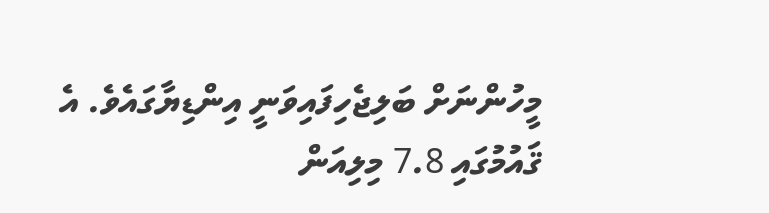މީހުންނަށް ބަލިޖެހިފައިވަނީ އިންޑިޔާގައެވެ. އެ ޤައުމުގައި 7.8 މިލިއަން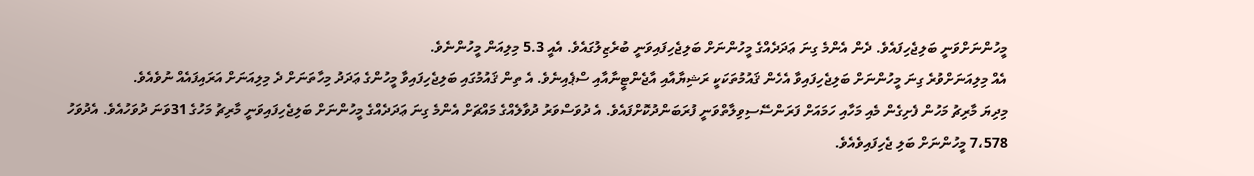މީހުންނަށްވަނީ ބަލިޖެހިފައެވެ. ދެން އެންމެ ގިނަ ޢަދަދެއްގެ މީހުންނަށް ބަލިޖެހިފައިވަނީ ބުރެޒިލުގައެވެ. އެއީ 5.3 މިލިއަން މީހުންނެވެ.
އެއް މިލިއަނަށްވުރެ ގިނަ މީހުންނަށް ބަލިޖެހިފައިވާ އެހެން ޤައުމުތަކަކީ ރަޝިޔާއާއި އާޖެންޓީނާއާއި ސްޕެއިނެވެ. އެ ތިން ޤައުމުގައި ބަލިޖެހިފައިވާ މީހުންގެ ޢަދަދު މިހާތަނަށް ދެ މިލިއަނަށް އަރައިފައެއް ނުވެއެވެ.
މިދިޔަ މާރިޗު މަހުން ފެށިގެން މެއި މަހާއި ހަމައަށް ފަރަންސޭސިވިލާތްވަނީ ފުރަބަންދުކޮށްފައެވެ. އެ ދުވަސްވަރު ދުވާލެއްގެ މައްޗަށް އެންމެ ގިނަ ޢަދަދެއްގެ މީހުންނަށް ބަލިޖެހިފައިވަނީ މާރިޗު މަހުގެ 31ވަނަ ދުވަހުއެވެ. އެދުވަހު 7،578 މީހުންނަށް ބަލި ޖެހިފައިވެއެވެ.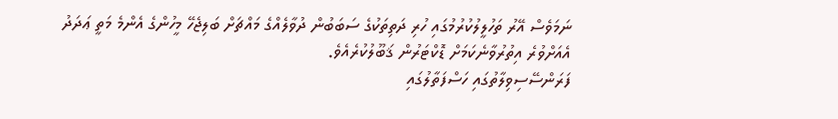ނަމަވެސް އޭރު ތަހުލީލުކުރުމުގައި ހުރި ދަތިތަކުގެ ސަބަބުން ދުވާލެއްގެ މައްޗަށް ބަލިޖެހޭ މީހުންގެ އެންމެ މަތީ ޢަދަދު އެއަށްވުރެ އިތުރުވާނެކަމަށް ޑޮކްޓަރުން ޤަބޫލުކުރެއެވެ.
ފަރަންސޭސިވިލާތުގައި ހަސްފަތާލުގައި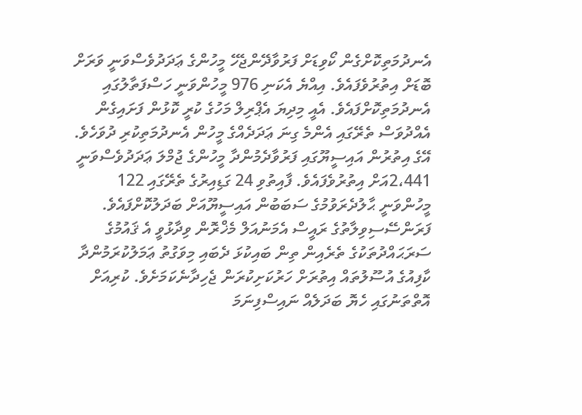އެނދުމަތިކޮށްގެން ކޯވިޑަށް ފަރުވާދޭންޖެހޭ މީހުންގެ ޢަދަދުވެސްވަނީ ވަރަށް ބޮޑަށް އިތުރުވެފައެވެ. އިއްޔެ އެކަނި 976 މީހުންވަނީ ހަސްފަތާލުގައި އެނދުމަތިކޮށްފައެވެ. އެއީ މިދިޔަ އެޕްރިލް މަހުގެ ކުރީ ކޮޅުން ފަށައިގެން އެއްދުވަސް ތެރޭގައި އެންމެ ގިނަ ޢަދަދެއްގެ މީހުން އެނދުމަތިކުރި ދުވަހެވެ.
އޭގެ އިތުރުން އައިސީޔޫގައި ފަރުވާދެމުންދާ މީހުންގެ ޖުމްލަ ޢަދަދުވެސްވަނީ 2،441އަށް އިތުރުވެފައެވެ. ފާއިތުވި 24 ގަޑިއިރުގެ ތެރޭގައި 122 މީހުންވަނީ ޙާލުދެރަވުމުގެ ސަބަބުން އައިސީޔޫއަށް ބަދަލުކޮށްފައެވެ.
ފަރަންސޭސިވިލާތުގެ ރައީސް އެމަނުއަލް މެޚްރޮން ވިދާޅުވީ އެ ޤައުމުގެ ސަރަޙައްދުތަކުގެ ތެރެއިން ތިން ބައިކުޅަ ދެބައި މިވަގުތު ޢަމަލުކުރަމުންދާ ކާފިއުގެ އުސޫލުތައް އިތުރަށް ހަރުކަށިކުރަން ޖެހިދާނެކަމަށެވެ. ކުރިއަށް އޮތްތަނުގައި ހެޔޮ ބަދަލެއް ނައިސްފިނަމަ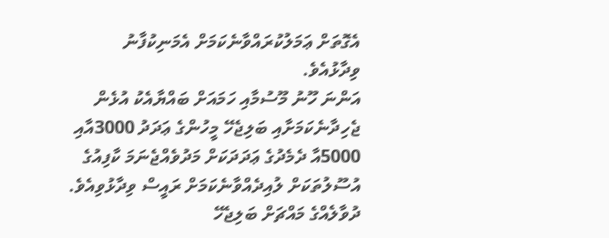އެގޮތަށް ޢަމަލުކުރައްވާނެކަމަށް އެމަނިކުފާނު ވިދާޅުއެވެ.
އަންނަ ހޫނު މޫސުމާއި ހަމައަށް ބައްޔާއެކު އުޅެން ޖެހިދާނެކަމަށާއި ބަލިޖެހޭ މީހުންގެ ޢަދަދު 3000އާއި 5000އާ ދެމެދުގެ ޢަދަދަކަށް މަދުވެއްޖެނަމަ ކާފިއުގެ އުސޫލުތަކަށް ލުއިދެއްވާނެކަމަށް ރައީސް ވިދާޅުވިއެވެ. ދުވާލެއްގެ މައްޗަށް ބަލިޖެހޭ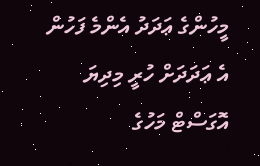މީހުންގެ ޢަދަދު އެންމެ ފަހުން އެ ޢަދަދަށް ހުރީ މިދިޔަ އޮގަސްޓް މަހުގެ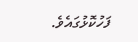ފަހުކޮޅުގައެވެ.